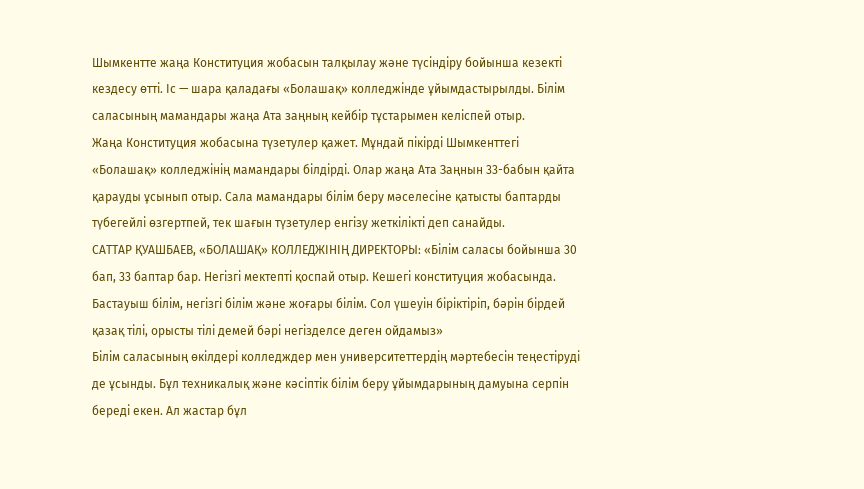Шымкентте жаңа Конституция жобасын талқылау және түсіндіру бойынша кезекті кездесу өтті. Іс — шара қаладағы «Болашақ» колледжінде ұйымдастырылды. Білім саласының мамандары жаңа Ата заңның кейбір тұстарымен келіспей отыр.
Жаңа Конституция жобасына түзетулер қажет. Мұндай пікірді Шымкенттегі «Болашақ» колледжінің мамандары білдірді. Олар жаңа Ата Заңнын 33-бабын қайта қарауды ұсынып отыр. Сала мамандары білім беру мәселесіне қатысты баптарды түбегейлі өзгертпей, тек шағын түзетулер енгізу жеткілікті деп санайды.
САТТАР ҚУАШБАЕВ, «БОЛАШАҚ» КОЛЛЕДЖІНІҢ ДИРЕКТОРЫ: «Білім саласы бойынша 30 бап, 33 баптар бар. Негізгі мектепті қоспай отыр. Кешегі конституция жобасында. Бастауыш білім, негізгі білім және жоғары білім. Сол үшеуін біріктіріп, бәрін бірдей қазақ тілі, орысты тілі демей бәрі негізделсе деген ойдамыз»
Білім саласының өкілдері колледждер мен университеттердің мәртебесін теңестіруді де ұсынды. Бұл техникалық және кәсіптік білім беру ұйымдарының дамуына серпін береді екен. Ал жастар бұл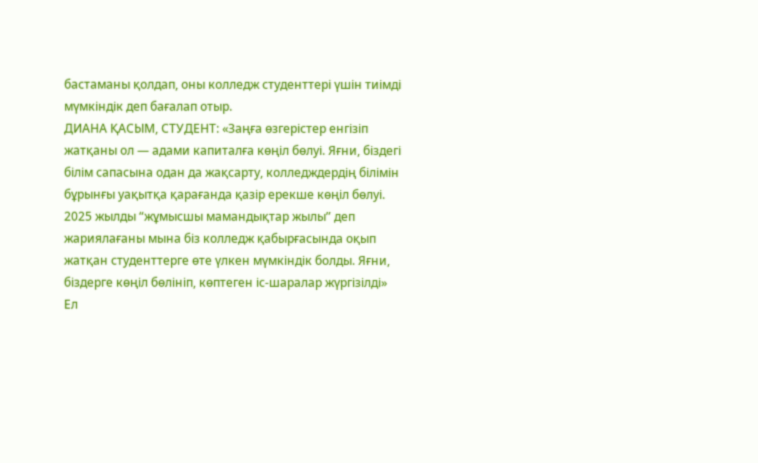бастаманы қолдап, оны колледж студенттері үшін тиімді мүмкіндік деп бағалап отыр.
ДИАНА ҚАСЫМ, СТУДЕНТ: «Заңға өзгерістер енгізіп жатқаны ол — адами капиталға көңіл бөлуі. Яғни, біздегі білім сапасына одан да жақсарту, колледждердің білімін бұрынғы уақытқа қарағанда қазір ерекше көңіл бөлуі. 2025 жылды “жұмысшы мамандықтар жылы” деп жариялағаны мына біз колледж қабырғасында оқып жатқан студенттерге өте үлкен мүмкіндік болды. Яғни, біздерге көңіл бөлініп, көптеген іс-шаралар жүргізілді»
Ел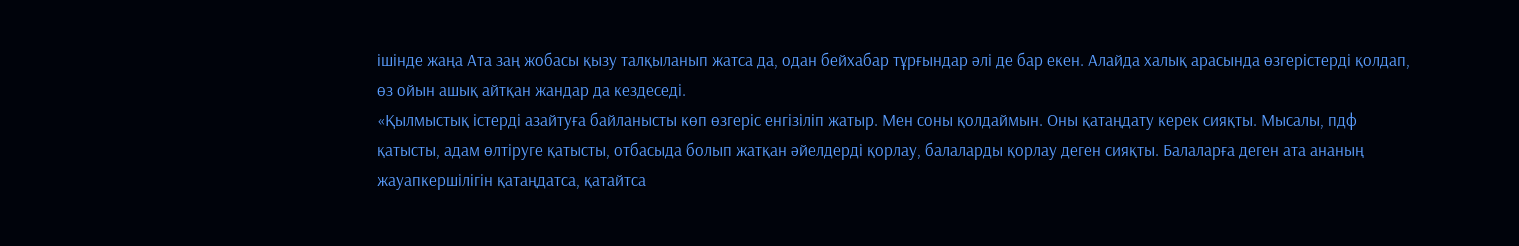ішінде жаңа Ата заң жобасы қызу талқыланып жатса да, одан бейхабар тұрғындар әлі де бар екен. Алайда халық арасында өзгерістерді қолдап, өз ойын ашық айтқан жандар да кездеседі.
«Қылмыстық істерді азайтуға байланысты көп өзгеріс енгізіліп жатыр. Мен соны қолдаймын. Оны қатаңдату керек сияқты. Мысалы, пдф қатысты, адам өлтіруге қатысты, отбасыда болып жатқан әйелдерді қорлау, балаларды қорлау деген сияқты. Балаларға деген ата ананың жауапкершілігін қатаңдатса, қатайтса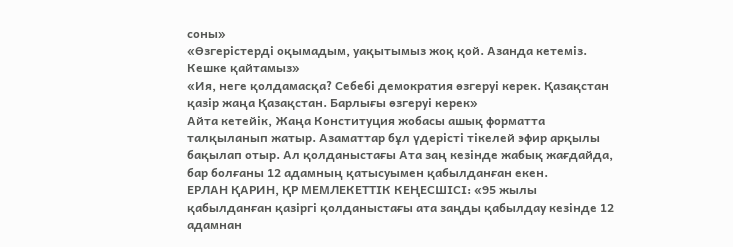соны»
«Өзгерістерді оқымадым, уақытымыз жоқ қой. Азанда кетеміз. Кешке қайтамыз»
«Ия, неге қолдамасқа? Себебі демократия өзгеруі керек. Қазақстан қазір жаңа Қазақстан. Барлығы өзгеруі керек»
Айта кетейік, Жаңа Конституция жобасы ашық форматта талқыланып жатыр. Азаматтар бұл үдерісті тікелей эфир арқылы бақылап отыр. Ал қолданыстағы Ата заң кезінде жабық жағдайда, бар болғаны 12 адамның қатысуымен қабылданған екен.
ЕРЛАН ҚАРИН, ҚР МЕМЛЕКЕТТІК КЕҢЕСШІСІ: «95 жылы қабылданған қазіргі қолданыстағы ата заңды қабылдау кезінде 12 адамнан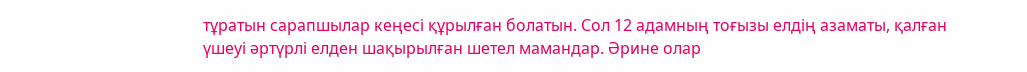тұратын сарапшылар кеңесі құрылған болатын. Сол 12 адамның тоғызы елдің азаматы, қалған үшеуі әртүрлі елден шақырылған шетел мамандар. Әрине олар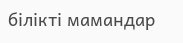білікті мамандар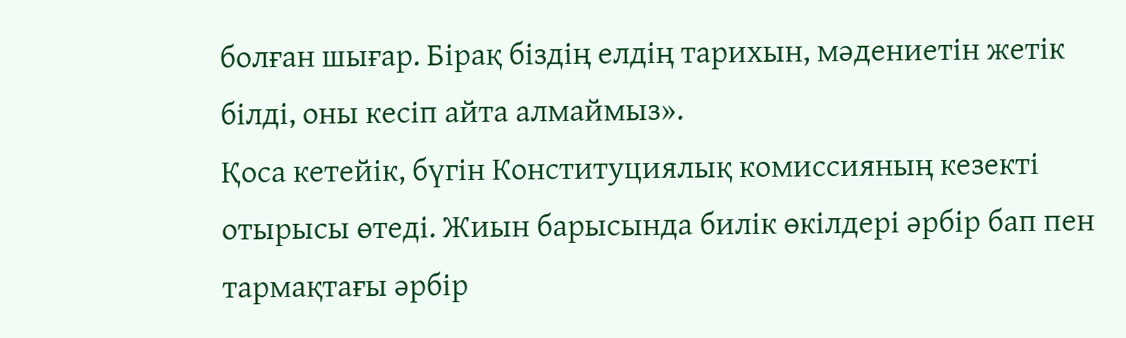болған шығар. Бірақ біздің елдің тарихын, мәдениетін жетік білді, оны кесіп айта алмаймыз».
Қоса кетейік, бүгін Конституциялық комиссияның кезекті отырысы өтеді. Жиын барысында билік өкілдері әрбір бап пен тармақтағы әрбір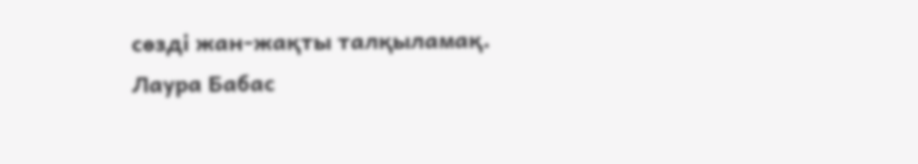сөзді жан-жақты талқыламақ.
Лаура Бабас